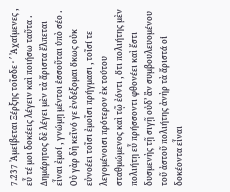7.237 Ἀμείβεται Ξέρξης τοῖσδε · ʹ Ἀχαίμενες , εὖ τέ μοι δοκέεις λέγειν καὶ ποιήσω ταῦτα . Δημάρητος δὲ λέγει μὲν τὰ ἄριστα ἔλπεται εἶναι ἐμοί , γνώμῃ μέντοι ἑσσοῦται ὑπὸ σέο . Οὐ γὰρ δὴ κεῖνό γε ἐνδέξομαι ὅκως οὐκ εὐνοέει τοῖσι ἐμοῖσι πρήγμασι , τοῖσί τε λεγομένοισι πρότερον ἐκ τούτου σταθμώμενος καὶ τῷ ἐόντι , ὅτι πολιήτης μὲν πολιήτῃ εὖ πρήσσοντι φθονέει καὶ ἔστι δυσμενὴς τῇ σιγῇ οὐδ’ ἂν συμβουλευομένου τοῦ ἀστοῦ πολιήτης ἀνὴρ τὰ ἄριστά οἱ δοκέοντα εἶναι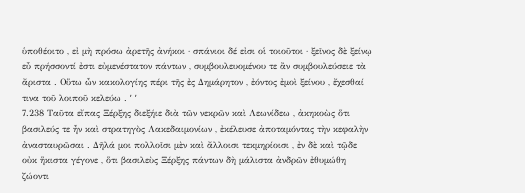ὑποθέοιτο , εἰ μὴ πρόσω ἀρετῆς ἀνήκοι · σπάνιοι δέ εἰσι οἱ τοιοῦτοι · ξεῖνος δὲ ξείνῳ εὖ πρήσσοντί ἐστι εὐμενέστατον πάντων , συμβουλευομένου τε ἂν συμβουλεύσειε τὰ ἄριστα . Οὕτω ὦν κακολογίης πέρι τῆς ἐς Δημάρητον , ἐόντος ἐμοὶ ξείνου , ἔχεσθαί τινα τοῦ λοιποῦ κελεύω . ʹ ʹ
7.238 Ταῦτα εἴπας Ξέρξης διεξήιε διὰ τῶν νεκρῶν καὶ Λεωνίδεω , ἀκηκοὼς ὅτι βασιλεύς τε ἦν καὶ στρατηγὸς Λακεδαιμονίων , ἐκέλευσε ἀποταμόντας τὴν κεφαλὴν ἀνασταυρῶσαι . Δῆλά μοι πολλοῖσι μὲν καὶ ἄλλοισι τεκμηρίοισι , ἐν δὲ καὶ τῷδε οὐκ ἥκιστα γέγονε , ὅτι βασιλεὺς Ξέρξης πάντων δὴ μάλιστα ἀνδρῶν ἐθυμώθη ζώοντι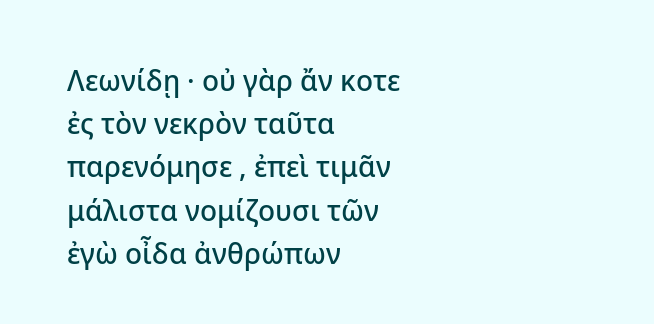Λεωνίδῃ · οὐ γὰρ ἄν κοτε ἐς τὸν νεκρὸν ταῦτα παρενόμησε , ἐπεὶ τιμᾶν μάλιστα νομίζουσι τῶν ἐγὼ οἶδα ἀνθρώπων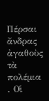Πέρσαι ἄνδρας ἀγαθοὺς τὰ πολέμια . Οἱ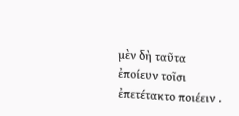μὲν δὴ ταῦτα ἐποίευν τοῖσι ἐπετέτακτο ποιέειν .